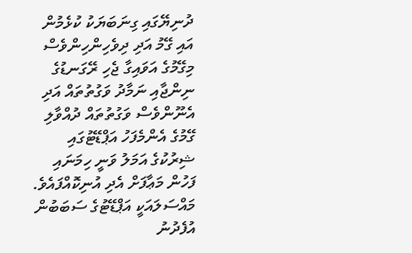ދުނިޔޭގައި ގިނަބަޔަކު ކުޅެމުން އައި ގޭމު އަދި ދިވެހިންހިންވެސް މިގޭމުގެ އަވައިގާ ޖެހި ރޭގަނޑުގެ ނިންޖާއި ނަމާދު ވަގުތުތައް އަދި އެނޫންވެސް ވަގުތުތައް ދުއްވާލި ގޭމުގެ އެންމެފަހު އަޕްޑޭޓުގައި ޝިރުކުގެ އަމަލު ވަނީ ހިމަނައި ފަހުން މަޢާފަށް އެދި އުނިކޮއްފައެވެ. މައްސަލައަކީ އަޕްޑޭޓުގެ ސަބަބުން އުފެދުނު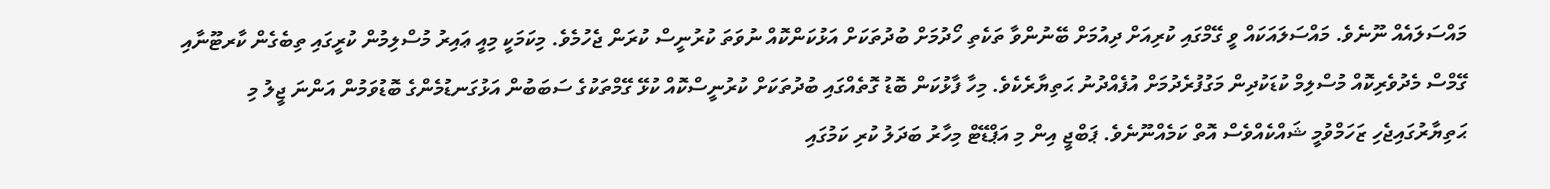މައްސަލައެއް ނޫނެވެ. މައްސަލައަކައް ވީ ގޭމްގައި ކުރިއަށް ދިއުމަށް ބޭނުންވާ ތަކެތި ހޯދުމަށް ބުދުތަކަށް އަޅުކަންކޮއް ނުވަތަ ކުރުނީސް ކުރަން ޖެހުމެވެ. މިކަމަކީ މިއީ ޢައިރު މުސްލިމުން ކުރީގައި ތިބެގެން ކާރޓޫނާއި ގޭމްސް މެދުވެރިކޮއް މުސްލިމް ކުޑަކުދިން މަގުފުރެދުމަށް އުފެއްދުނު ޙަތިޔާރެކެވެ. މިހާ ފާޅުކަން ބޮޑު ގޮތެއްގައި ބުދުތަކަށް ކުރުނީސްކޮއް ކުޅޭ ގޭމްތަކުގެ ސަބަބުން އަޅުގަނޑުމެންގެ ބޮޑުވަމުން އަންނަ ޖީލު މި ޙަތިޔާރުގައިޖެހި ޒަހަމްވުމީ ޝައްކެއްވެސް އޮތް ކަމެއްނޫނެވެ. ޕަބްޖީ އިން މި އަޕްޑޭޓް މިހާރު ބަދަލު ކުރި ކަމުގައި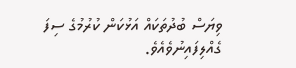ވިޔަސް ބުދުތަކައް އަޅުކަން ކުރުމުގެ ސިފަ ގެއްލިފައިނުވެއެވެ.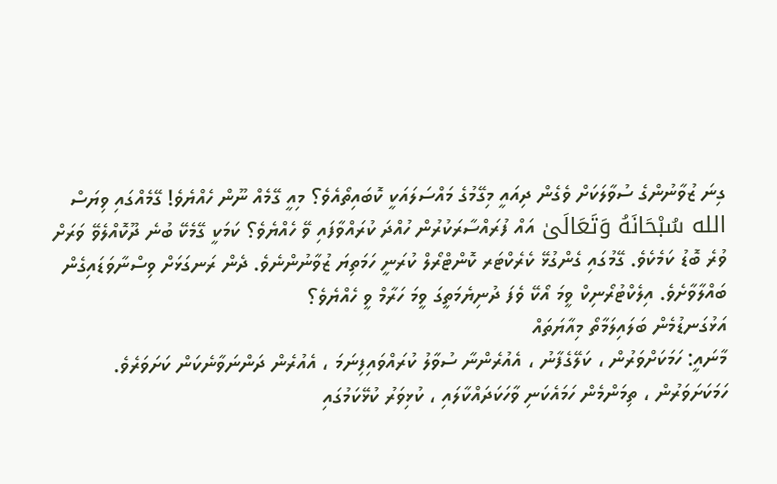ގިނަ ޒުވާނުންގެ ސުވާލަކަށް ވެގެން ދިއައީ މިގޭމުގެ މައްސަލައަކީ ކޮބައިތޯއެވެ؟ މިއީ ގޭމެއް ނޫން ހެއްޔެވެ! ގޭމެއްގައި ވިޔަސް الله سُبْحَانَهُ وَتَعَالَىٰ އައް ފުރައްސާރަކުރުން ހުއްދަ ކުރައްވާފައި ވޭ ހެއްޔެވެ؟ ކަމަކީ ގޭމެކޭ ބުނެ ދޫކޮއްލެވޭ ވަރަށް ވުރެ ބޮޑު ކަމެކެވެ. ގޭމުގައި ގެންގުޅޭ ކެރެކްޓަރ ކޮންޓްރޯލް ކުރަނީ ހަމަތިޔަ ޒުވާނުންނެވެ. ދެން ރަނގަޅަށް ވިސްނާވަޑައިގެން ބައްލާވާށެވެ. އިލެކްޓުރޯނިކް ވީމަ އޯކޭ ވެފަ ދުނިޔެމަތީގަ ވީމަ ހަރާމް ވީ ހެއްޔެވެ؟
އަޅުގަނޑުމެން ބަލައިލަމާތޯ މިއާޔަތައް
މާނައީ: ހަމަކަށްވަރުން ، ކަލޭގެފާނު ، އެއުރެންނާ ސުވާލު ކުރައްވައިފިނަމަ ، އެއުރެން ދަންނަވާނެކަން ކަށަވަރެވެ. ހަމަކަށަވަރުން ، ތިމަންމެން ހަމައެކަނި ވާހަކަދައްކާލައި ، ކުޅިވަރު ކުޅޭކަމުގައި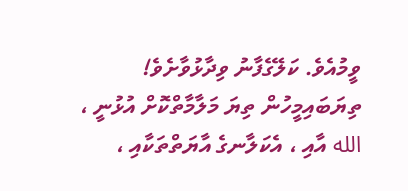ވީމުއެވެ. ކަލޭގެފާނު ވިދާޅުވާށެވެ! ތިޔަބައިމީހުން ތިޔަ މަލާމާތްކޮށް އުޅުނީ ، الله އާއި ، އެކަލާނގެ އާޔަތްތަކާއި ،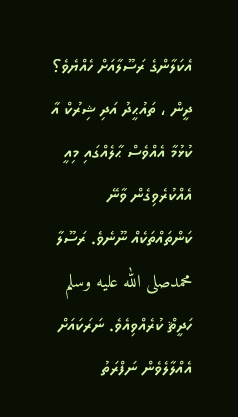އެކަލާންގެ ރަސޫލާއަށް ހެއްޔެވެ؟
ދީން ، ތައުޙީދު އަދި ޝިރުކް އާ ކުޅުމާ އެއްވެސް ޙާލެއްގައި މިއީ އެއްކުރެވިގެން ވާނޭ ކަންތައްތަކެއް ނޫނެވެ. ރަސޫލާ محمدصلى الله عليه وسلم ހަދީޘް ކުރެއްވިއެވެ. ނަރަކައަށް އެއްލާލެވެން ނަފްރަތު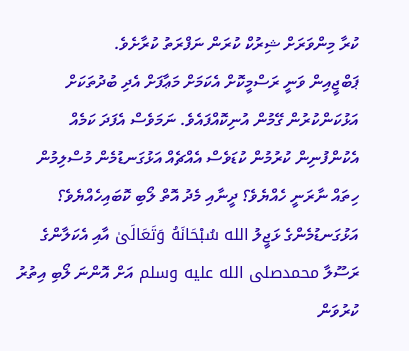ކުރާ މިންވަރަށް ޝިރުކް ކުރަން ނަފްރަތު ކުރާށެވެ.
ޕަބްޖީއިން ވަނީ ރަސްމީކޮށް އެކަމަށް މަޢާފަށް އެދި ބުދުތަކަށް އަޅުކަންކުރުން ގޭމުން އުނިކޮއްފައެވެ. ނަމަވެސް އެފަދަ ކަމެއް އެކުންފުނިން ކުރުމުން ކުޑަވެސް އެއްޗެއް އަޅުގަނޑުމެން މުސްލިމުން ހިތައް ނާރަނީ ހެއްޔެވެ؟ ދީނާއި މެދު އޮތް ލޯބި ކޮބައިހެއްޔެވެ؟ އަޅުގަނޑުމެންގެ ޅަޖީލު الله سُبْحَانَهُ وَتَعَالَىٰ އާއި އެކަލާންގެ ރަސޫލާ محمدصلى الله عليه وسلم އަށް އޮންނަ ލޯބި އިތުރު ކުރުވަން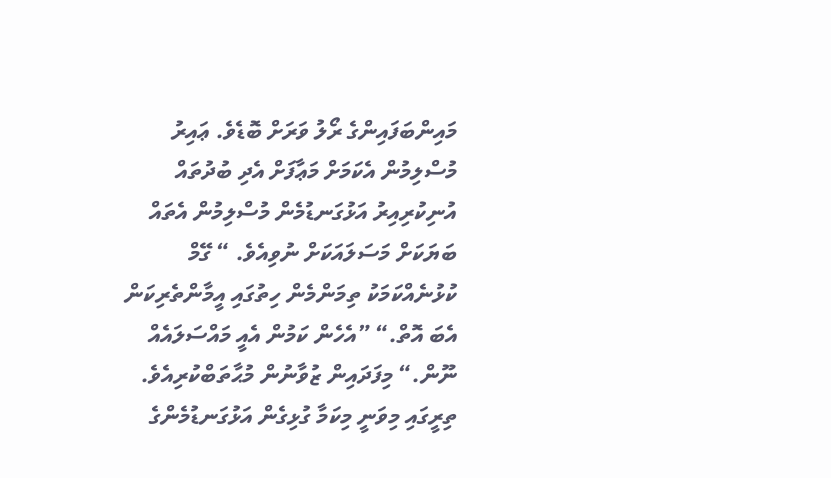މައިންބަފައިންގެ ރޯލު ވަރަށް ބޮޑެވެ. ޢައިރު މުސްލިމުން އެކަމަށް މަޢާފަށް އެދި ބުދުތައް އުނިކުރިއިރު އަޅުގަނޑުމެން މުސްލިމުން އެތައް ބަޔަކަށް މަސަލައަކަށް ނުވިއެވެ. “ ގޭމް ކުޅުނެއްކަމަކު ތިމަންމެން ހިތުގައި އީމާންތެރިކަން އެބަ އޮތް.“ ”އެހެން ކަމުން އެއީ މައްސަލައެއް ނޫން.“ މިފަދައިން ޒުވާނުން މުޙާތަބްކުރިއެވެ. ތިރީގައި މިވަނީ މިކަމާ ގުޅިގެން އަޅުގަނޑުމެންގެ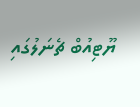ޔޫޓިއުބް ޗެނަލުގައި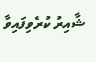ޝާއިރު ކުރެވިފައިވާ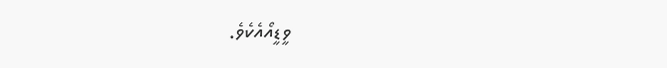ވީޑީއޯއެކެވެ.